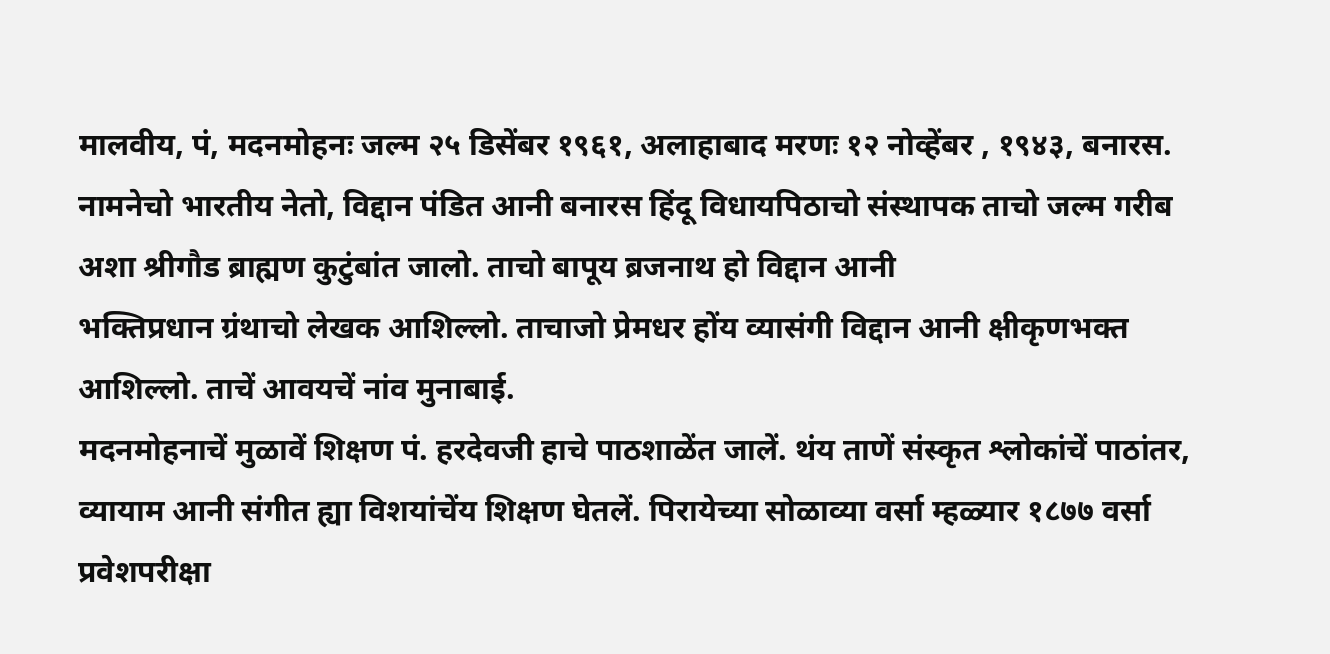मालवीय, पं, मदनमोहनः जल्म २५ डिसेंबर १९६१, अलाहाबाद मरणः १२ नोव्हेंबर , १९४३, बनारस.
नामनेचो भारतीय नेतो, विद्दान पंडित आनी बनारस हिंदू विधायपिठाचो संस्थापक ताचो जल्म गरीब अशा श्रीगौड ब्राह्मण कुटुंबांत जालो. ताचो बापूय ब्रजनाथ हो विद्दान आनी
भक्तिप्रधान ग्रंथाचो लेखक आशिल्लो. ताचाजो प्रेमधर होंय व्यासंगी विद्दान आनी क्षीकृणभक्त आशिल्लो. ताचें आवयचें नांव मुनाबाई.
मदनमोहनाचें मुळावें शिक्षण पं. हरदेवजी हाचे पाठशाळेंत जालें. थंय ताणें संस्कृत श्लोकांचें पाठांतर, व्यायाम आनी संगीत ह्या विशयांचेंय शिक्षण घेतलें. पिरायेच्या सोळाव्या वर्सा म्हळ्यार १८७७ वर्सा प्रवेशपरीक्षा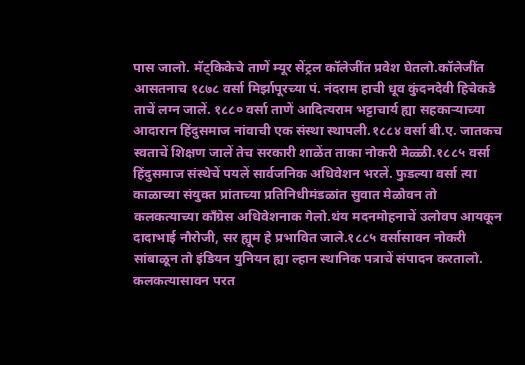पास जालो. मॅट्किकेचे ताणें म्यूर सेंट्रल कॉलेजींत प्रवेश घेतलो.कॉलेजींत आसतनाच १८७८ वर्सा मिर्झापूरच्या पं. नंदराम हाची धूव कुंदनदेवी हिचेकडे ताचें लग्न जालें. १८८० वर्सा ताणें आदित्यराम भट्टाचार्य ह्या सहकाऱ्याच्या आदारान हिंदुसमाज नांवाची एक संस्था स्थापली.१८८४ वर्सा बी.ए. जातकच स्वताचें शिक्षण जालें तेच सरकारी शाळेंत ताका नोकरी मेळ्ळी.१८८५ वर्सा हिंदुसमाज संस्थेचें पयलें सार्वजनिक अधिवेशन भरलें. फुडल्या वर्सा त्या काळाच्या संयुक्त प्रांताच्या प्रतिनिधीमंडळांत सुवात मेळोवन तो कलकत्याच्या काँग्रेस अधिवेशनाक गेलो.थंय मदनमोहनाचें उलोवप आयकून दादाभाई नौरोजी, सर ह्यूम हे प्रभावित जाले.१८८५ वर्सासावन नोकरी सांबाळून तो इंडियन युनियन ह्या ल्हान स्थानिक पत्राचें संपादन करतालो. कलकत्यासावन परत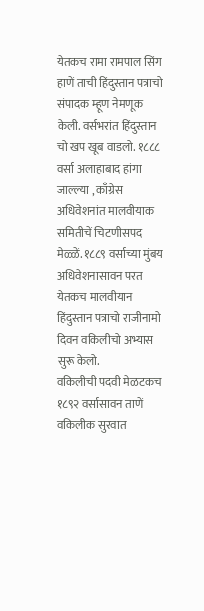येतकच रामा रामपाल सिंग हाणें ताची हिंदुस्तान पत्राचो संपादक म्हूण नेमणूक केली. वर्सभरांत हिंदुस्तान चो खप खूब वाडलो. १८८८ वर्सा अलाहाबाद हांगा जाल्ल्या , काँग्रेस अधिवेशनांत मालवीयाक समितीचें चिटणीसपद मेळ्ळें. १८८९ वर्साच्या मुंबय अधिवेशनासावन परत येतकच मालवीयान हिंदुस्तान पत्राचो राजीनामो दिवन वकिलीचो अभ्यास सुरू केलो.
वकिलीची पदवी मेळटकच १८९२ वर्सासावन ताणें वकिलीक सुरवात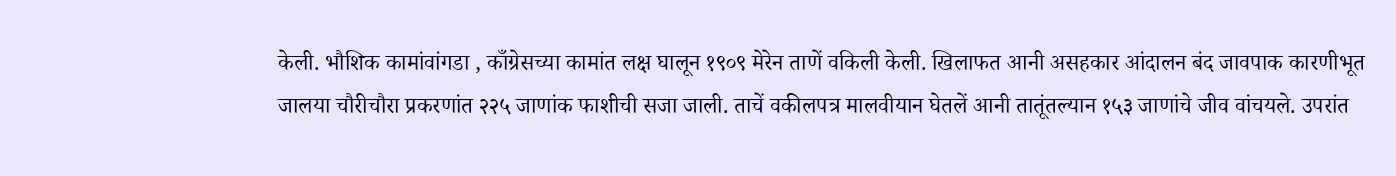केली. भौशिक कामांवांगडा , काँग्रेसच्या कामांत लक्ष घालून १९०९ मेरेन ताणें वकिली केली. खिलाफत आनी असहकार आंदालन बंद जावपाक कारणीभूत जालया चौरीचौरा प्रकरणांत २२५ जाणांक फाशीची सजा जाली. ताचें वकीलपत्र मालवीयान घेतलें आनी तातूंतल्यान १५३ जाणांचे जीव वांचयले. उपरांत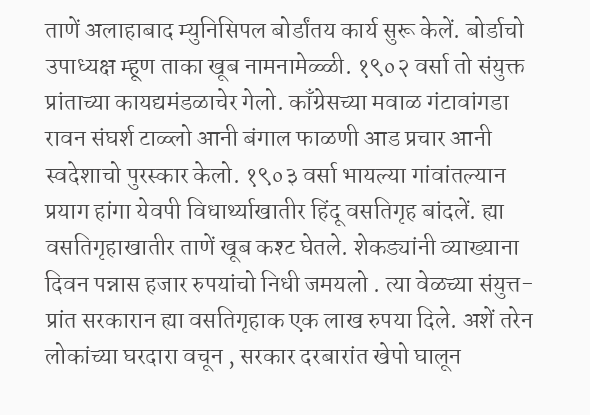ताणें अलाहाबाद म्युनिसिपल बोर्डांतय कार्य सुरू केलें. बोर्डाचो उपाध्यक्ष म्हूण ताका खूब नामनामेळ्ळी. १९०२ वर्सा तो संयुक्त प्रांताच्या कायद्यमंडळाचेर गेलो. काँग्रेसच्या मवाळ गंटावांगडा रावन संघर्श टाळ्लो आनी बंगाल फाळणी आड प्रचार आनी स्वदेशाचो पुरस्कार केलो. १९०३ वर्सा भायल्या गांवांतल्यान प्रयाग हांगा येवपी विधार्थ्याखातीर हिंदू वसतिगृह बांदलें. ह्या वसतिगृहाखातीर ताणें खूब कश्ट घेतले. शेकड्यांनी व्याख्याना दिवन पन्नास हजार रुपयांचो निधी जमयलो . त्या वेळच्या संयुत्त-प्रांत सरकारान ह्या वसतिगृहाक एक लाख रुपया दिले. अशें तरेन लोकांच्या घरदारा वचून , सरकार दरबारांत खेपो घालून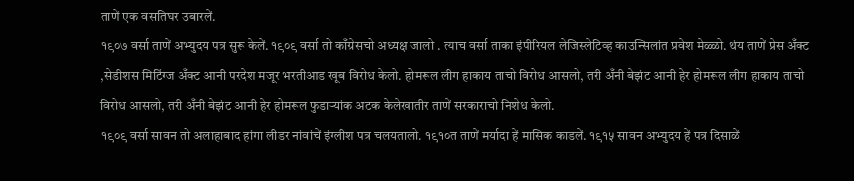ताणें एक वसतिघर उबारलें.
१९०७ वर्सा ताणें अभ्युदय पत्र सुरू केलें. १९०९ वर्सा तो काँग्रेसचो अध्यक्ष जालो . त्याच वर्सा ताका इंपीरियल लेजिस्लेटिव्ह काउन्सिलांत प्रवेश मेळ्ळो. थंय ताणें प्रेस अँक्ट ,सेडीशस मिटिंग्ज अँक्ट आनी परदेश मजूर भरतीआड खूब विरोध केलो. होमरूल लीग हाकाय ताचो विरोध आसलो, तरी अँनी बेझंट आनी हेर होमरूल लीग हाकाय ताचो विरोध आसलो, तरी अँनी बेझंट आनी हेर होमरूल फुडाऱ्यांक अटक केलेखातीर ताणें सरकाराचो निशेध केलो.
१९०९ वर्सा सावन तो अलाहाबाद हांगा लीडर नांवांचें इंग्लीश पत्र चलयतालो. १९१०त ताणें मर्यादा हें मासिक काडलें. १९१५ सावन अभ्युदय हें पत्र दिसाळें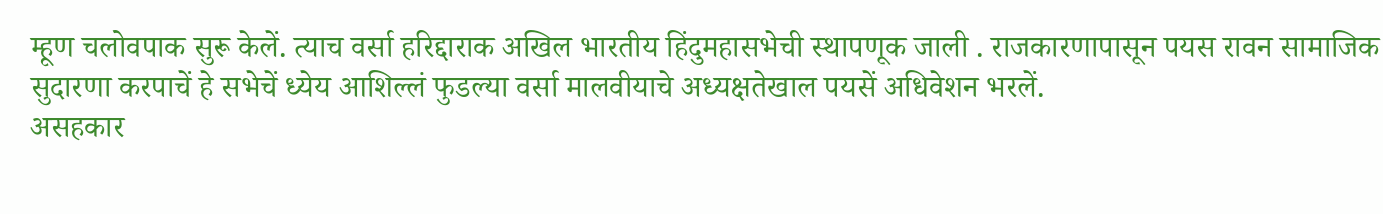म्हूण चलोवपाक सुरू केलें. त्याच वर्सा हरिद्दाराक अखिल भारतीय हिंदुमहासभेची स्थापणूक जाली . राजकारणापासून पयस रावन सामाजिक सुदारणा करपाचें हे सभेचें ध्येय आशिल्लं फुडल्या वर्सा मालवीयाचे अध्यक्षतेखाल पयसें अधिवेशन भरलें.
असहकार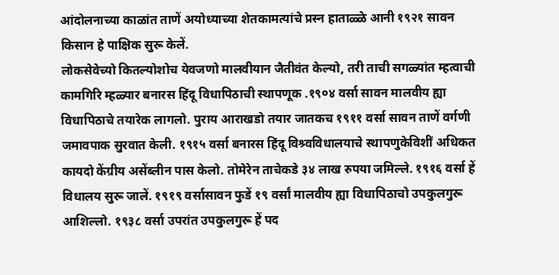आंदोलनाच्या काळांत ताणें अयोध्याच्या शेतकामत्यांचे प्रस्न हाताळ्ळे आनी १९२१ सावन किसान हे पाक्षिक सुरू केलें.
लोकसेवेच्यो कितल्योशोच येवजणो मालवीयान जैतीवंत केल्यो, तरी ताची सगळ्यांत म्हत्वाची कामगिरि म्हळ्यार बनारस हिंदू विधापिठाची स्थापणूक .१९०४ वर्सा सावन मालवीय ह्या विधापिठाचे तयारेक लागलो. पुराय आराखडो तयार जातकच १९११ वर्सा सावन ताणें वर्गणी जमावपाक सुरवात केली. १९१५ वर्सा बनारस हिंदू विश्र्वविधालयाचे स्थापणुकेविशीं अधिकत कायदो केंग्रीय असेंब्लीन पास केलो. तोमेरेन ताचेकडे ३४ लाख रुपया जमिल्ले. १९१६ वर्सा हें विधालय सुरू जालें. १९१९ वर्सासावन फुडें १९ वर्सां मालवीय ह्या विधापिठाचो उपकुलगुरू आशिल्लो. १९३८ वर्सा उपरांत उपकुलगुरू हें पद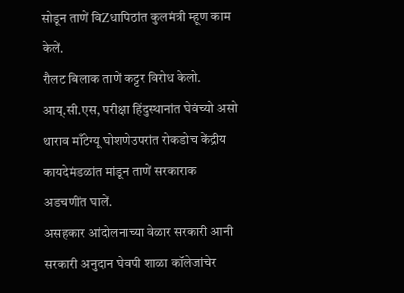सोडून ताणें विZधापिठांत कुलमंत्री म्हूण काम केलें.
रौलट बिलाक ताणें कट्टर विरोध केलो. आय्.सी.एस, परीक्षा हिंदुस्थानांत घेवंच्यो असो थाराव माँटेग्यू घोशणेउपरांत रोकडोच केंद्रीय कायदेमंडळांत मांडून ताणें सरकाराक अडचणींत घालें.
असहकार आंदोलनाच्या वेळार सरकारी आनी सरकारी अनुदान घेवपी शाळा कॉलेजांचेर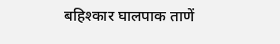बहिश्कार घालपाक ताणें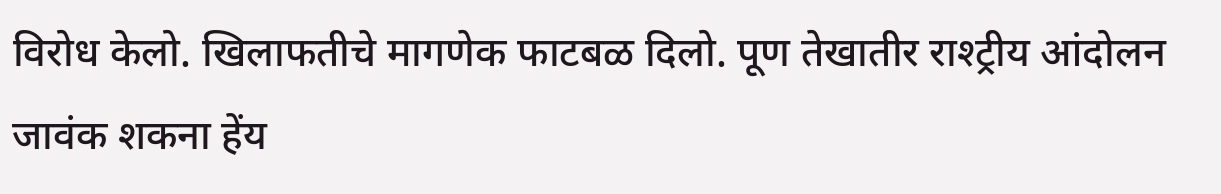विरोध केलो. खिलाफतीचे मागणेक फाटबळ दिलो. पूण तेखातीर राश्ट्रीय आंदोलन जावंक शकना हेंय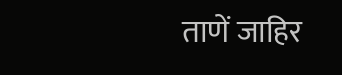ताणें जाहिर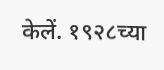केलें. १९२८च्या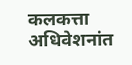कलकत्ता अधिवेशनांत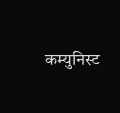कम्युनिस्ट